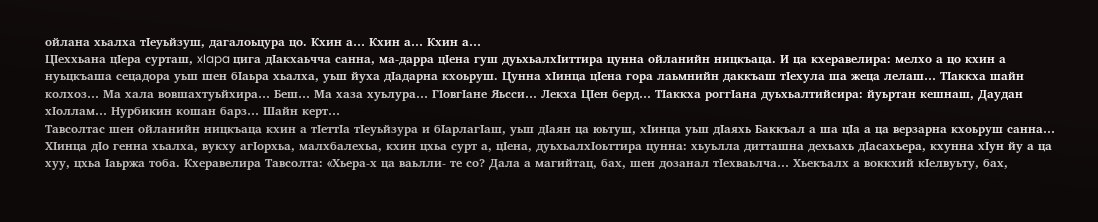ойлана хьалха тIеуьйзуш, дагалоьцура цо. Кхин а… Кхин а… Кхин а…
ЦIеххьана цIера сурташ, xIapa цига дIакхаьчча санна, ма-дарра цIена гуш дуьхьалхIиттира цунна ойланийн ницкъаца. И ца кхеравелира: мелхо а цо кхин а нуьцкъаша сецадора уьш шен бIаьра хьалха, уьш йуха дIадарна кхоьруш. Цунна хIинца цIена гора лаьмнийн даккъаш тIехула ша жеца лелаш… ТIаккха шайн колхоз… Ма хала вовшахтуьйхира… Беш… Ма хаза хуьлура… ГIовгIане Яьсси… Лекха ЦIен берд… ТIаккха роггIана дуьхьалтийсира: йуьртан кешнаш, Даудан хIоллам… Нурбикин кошан барз… Шайн керт…
Тавсолтас шен ойланийн ницкъаца кхин а тIеттIа тIеуьйзура и бIарлагIаш, уьш дIаян ца юьтуш, хIинца уьш дIаяхь Баккъал а ша цIа а ца верзарна кхоьруш санна…
ХIинца дIо генна хьалха, вукху агIорхьа, малхбалехьа, кхин цхьа сурт а, цIена, дуьхьалхIоьттира цунна: хьуьлла дитташна дехьахь дIасахьера, кхунна хIун йу а ца хуу, цхьа Iаьржа тоба. Кхеравелира Тавсолта: «Хьера-х ца ваьлли- те со? Дала а магийтац, бах, шен дозанал тIехваьлча… Хьекъалх а воккхий кIелвуьту, бах,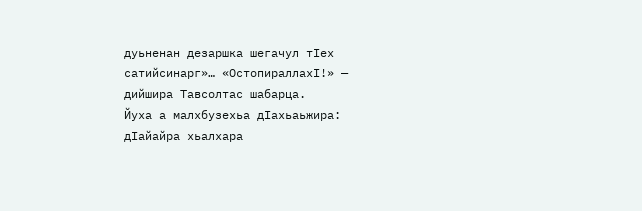дуьненан дезаршка шегачул тIех сатийсинарг»… «ОстопираллахI!» — дийшира Тавсолтас шабарца.
Йуха а малхбузехьа дIахьаьжира: дIайайра хьалхара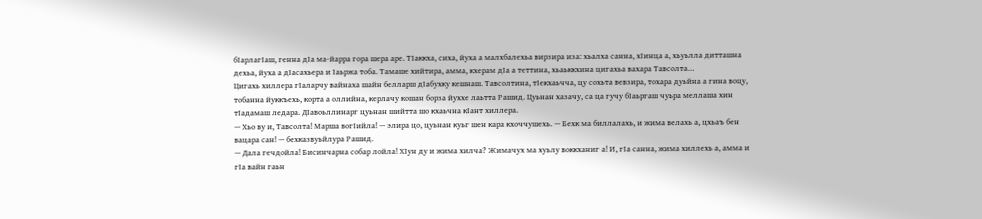бIарлагIаш, генна дIа ма-йарра гора шера аре. ТIаккха, сиха, йуха а малхбалехьа вирзира иза: хьалха санна, хIинца а, хьуьлла дитташна дехьа, йуха а дIасахьера и Iаьржа тоба. Тамаше хийтира, амма, кхерам дIа а теттина, хьаьккхина цигахьа вахара Тавсолта…
Цигахь хиллера гIаларчу вайнаха шайн белларш дIабухку кешнаш. Тавсолтина, тIекхаьчча, цу сохьта вевзира, тохара дуьйна а гина воцу, тобанна йуккъехь, корта а оллийна, керлачу кошан борза йуххе лаьтта Рашид. Цуьнан хазачу, са ца гучу бIаьргаш чуьра меллаша хин тIадамаш ледара. ДIавоьллинарг цуьнан шийтта шо кхаьчна кIант хиллера.
— Хьо ву и, Тавсолта! Марша вогIийла! — элира цо, цуьнан куьг шен кара кхоччушехь. — Бехк ма биллалахь, и жима велахь а, цхьаъ бен вацара сан! — бехказвуьйлура Рашид.
— Дала гечдойла! Бисинчарна собар лойла! ХIун ду и жима хилча? Жимачух ма хуьлу воккханиг а! И, гIа санна, жима хиллехь а, амма и гIа вайн гаьн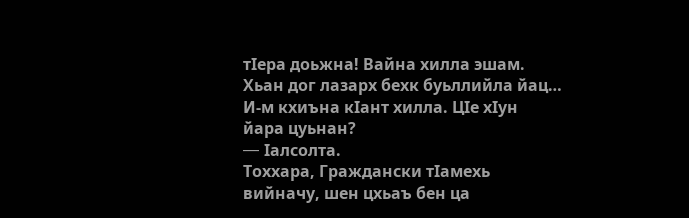тIера доьжна! Вайна хилла эшам. Хьан дог лазарх бехк буьллийла йац… И-м кхиъна кIант хилла. ЦIе хIун йара цуьнан?
— Iалсолта.
Тоххара, Граждански тIамехь вийначу, шен цхьаъ бен ца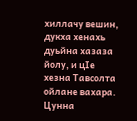хиллачу вешин, дукха хенахь дуьйна хазаза йолу, и цIе хезна Тавсолта ойлане вахара. Цунна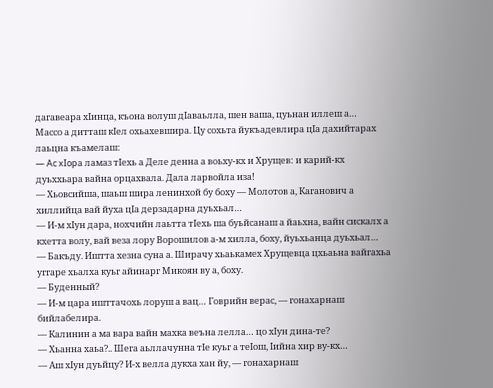дагавеара хIинца, къона волуш дIаваьлла, шен ваша, цуьнан иллеш а…
Массо а дитташ кIел охьахевшира. Цу сохьта йукъадевлира цIа дахийтарах лаьцна къамелаш:
— Ac xIopа ламаз тIехь а Деле денна а воьху-кх и Хрущев: и карий-кх дуьххьара вайна орцахвала. Дала ларвойла иза!
— Хьовсийша, шаьш шира ленинхой бу боху — Молотов а, Каганович а хиллийца вай йуха цIа дерзадарна дуьхьал…
— И-м хIун дара, нохчийн лаьтта тIехь ша буьйсанаш а йаьхна, вайн сискалх а кхетта волу, вай веза лору Ворошилов а-м хилла, боху, йуьхьанца дуьхьал…
— Бакъду. Иштта хезна суна а. Ширачу хьаькамех Хрущевца цхьаьна вайгахьа уггаре хьалха куьг айинарг Микоян ву а, боху.
— Буденный?
— И-м цара ишттачохь лоруш а вац… Говрийн верас, — гонахарнаш бийлабелира.
— Калинин а ма вара вайн махка веъна лелла… цо хIун дина-те?
— Хьанна хаьа?.. Шега аьллачунна тIе куьг а теIош, Iийна хир ву-кх…
— Аш хIун дуьйцу? И-х велла дукха хан йу, — гонахарнаш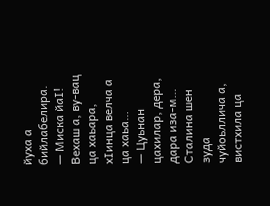йуха а бийлабелира.
— Миска йаI! Вехаш а, ву-вац ца хаьара, хIинца велча а ца хаьа…
— Цуьнан цахилар, дера, дара иза-м… Сталина шен зуда чуйоьллича а, вистхила ца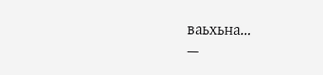ваьхьна…
—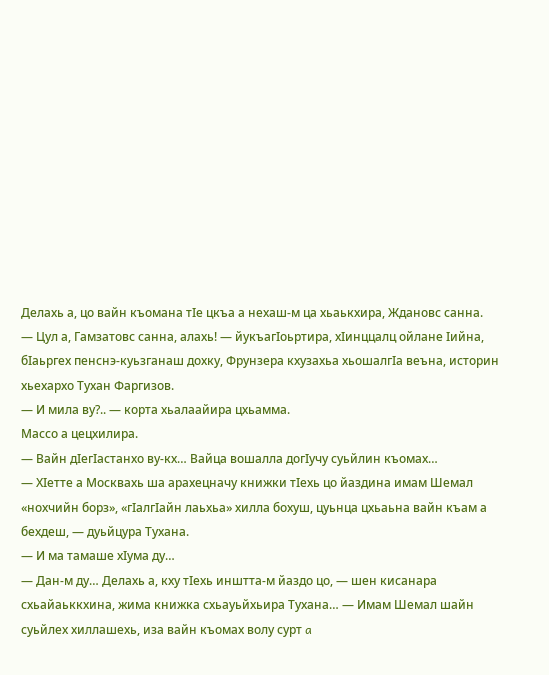Делахь а, цо вайн къомана тIе цкъа а нехаш-м ца хьаькхира, Ждановс санна.
— Цул а, Гамзатовс санна, алахь! — йукъагIоьртира, хIинццалц ойлане Iийна, бIаьргех пенснэ-куьзганаш дохку, Фрунзера кхузахьа хьошалгIа веъна, историн хьехархо Тухан Фаргизов.
— И мила ву?.. — корта хьалаайира цхьамма.
Массо а цецхилира.
— Вайн дIегIастанхо ву-кх… Вайца вошалла догIучу суьйлин къомах…
— ХIетте а Москвахь ша арахецначу книжки тIехь цо йаздина имам Шемал «нохчийн борз», «гIалгIайн лаьхьа» хилла бохуш, цуьнца цхьаьна вайн къам а бехдеш, — дуьйцура Тухана.
— И ма тамаше хIума ду…
— Дан-м ду… Делахь а, кху тIехь инштта-м йаздо цо, — шен кисанара схьайаьккхина, жима книжка схьауьйхьира Тухана… — Имам Шемал шайн суьйлех хиллашехь, иза вайн къомах волу сурт a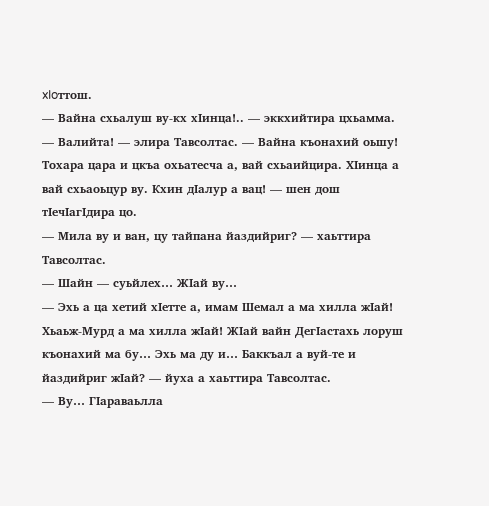xIoттош.
— Вайна схьалуш ву-кх хIинца!.. — эккхийтира цхьамма.
— Валийта! — элира Тавсолтас. — Вайна къонахий оьшу! Тохара цара и цкъа охьатесча а, вай схьаийцира. ХIинца а вай схьаоьцур ву. Кхин дIалур а вац! — шен дош тIечIагIдира цо.
— Мила ву и ван, цу тайпана йаздийриг? — хаьттира Тавсолтас.
— Шайн — суьйлех… ЖIай ву…
— Эхь а ца хетий хIетте а, имам Шемал а ма хилла жIай! Хьаьж-Мурд а ма хилла жIай! ЖIай вайн ДегIастахь лоруш къонахий ма бу… Эхь ма ду и… Баккъал а вуй-те и йаздийриг жIай? — йуха а хаьттира Тавсолтас.
— Ву… ГIараваьлла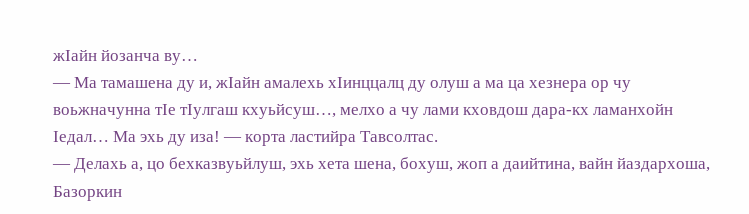жIайн йозанча ву…
— Ма тамашена ду и, жIайн амалехь хIинццалц ду олуш а ма ца хезнера ор чу воьжначунна тIе тIулгаш кхуьйсуш…, мелхо а чу лами кховдош дара-кх ламанхойн Iедал… Ма эхь ду иза! — корта ластийра Тавсолтас.
— Делахь а, цо бехказвуьйлуш, эхь хета шена, бохуш, жоп а даийтина, вайн йаздархоша, Базоркин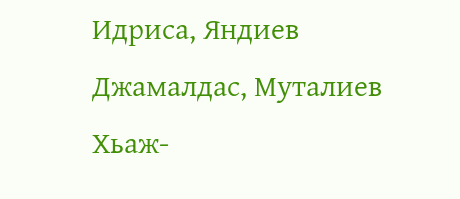Идриса, Яндиев Джамалдас, Муталиев Хьаж-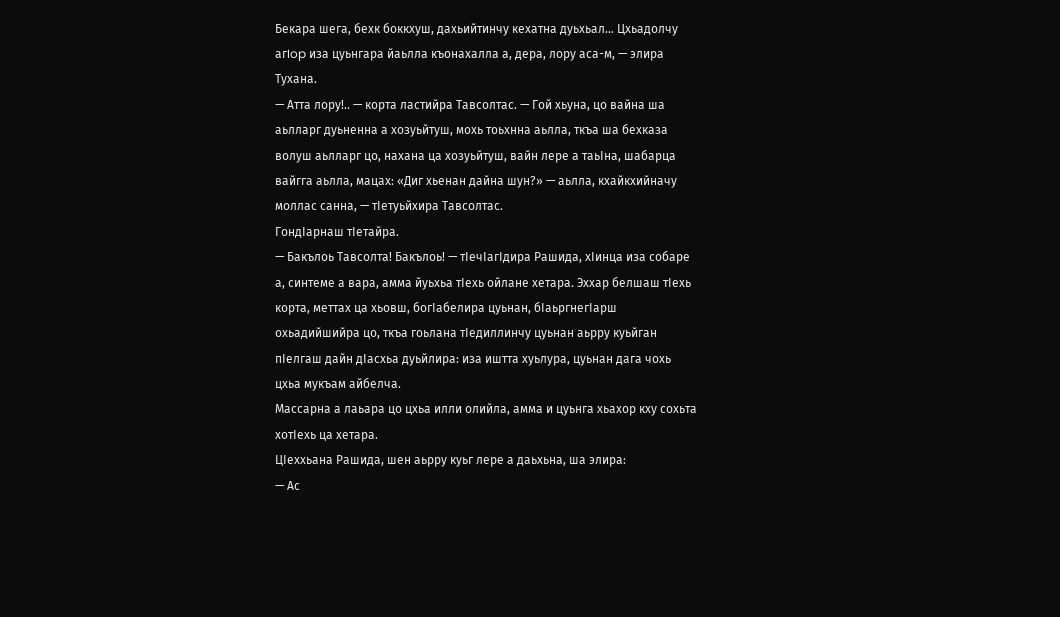Бекара шега, бехк боккхуш, дахьийтинчу кехатна дуьхьал… Цхьадолчу aгIop иза цуьнгара йаьлла къонахалла а, дера, лору аса-м, — элира Тухана.
— Атта лору!.. — корта ластийра Тавсолтас. — Гой хьуна, цо вайна ша аьлларг дуьненна а хозуьйтуш, мохь тоьхнна аьлла, ткъа ша бехказа волуш аьлларг цо, нахана ца хозуьйтуш, вайн лере а таьIна, шабарца вайгга аьлла, мацах: «Диг хьенан дайна шун?» — аьлла, кхайкхийначу моллас санна, — тIетуьйхира Тавсолтас.
ГондIарнаш тIетайра.
— Бакълоь Тавсолта! Бакълоь! — тIечIагIдира Рашида, хIинца иза собаре а, синтеме а вара, амма йуьхьа тIехь ойлане хетара. Эххар белшаш тIехь корта, меттах ца хьовш, богIабелира цуьнан, бIаьргнегIарш охьадийшийра цо, ткъа гоьлана тIедиллинчу цуьнан аьрру куьйган пIелгаш дайн дIасхьа дуьйлира: иза иштта хуьлура, цуьнан дага чохь цхьа мукъам айбелча.
Массарна а лаьара цо цхьа илли олийла, амма и цуьнга хьахор кху сохьта хотIехь ца хетара.
ЦIеххьана Рашида, шен аьрру куьг лере а даьхьна, ша элира:
— Ас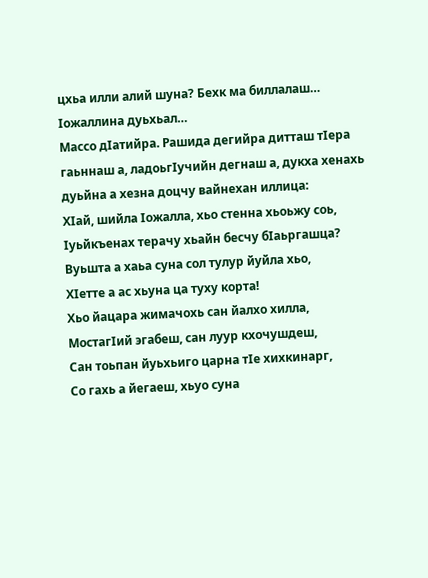цхьа илли алий шуна? Бехк ма биллалаш… Iожаллина дуьхьал…
Массо дIатийра. Рашида дегийра дитташ тIера гаьннаш а, ладоьгIучийн дегнаш а, дукха хенахь дуьйна а хезна доцчу вайнехан иллица:
ХIай, шийла Iожалла, хьо стенна хьоьжу соь,
Iуьйкъенах терачу хьайн бесчу бIаьргашца?
Вуьшта а хаьа суна сол тулур йуйла хьо,
ХIетте а ас хьуна ца туху корта!
Хьо йацара жимачохь сан йалхо хилла,
МостагIий эгабеш, сан луур кхочушдеш,
Сан тоьпан йуьхьиго царна тIе хихкинарг,
Со гахь а йегаеш, хьуо суна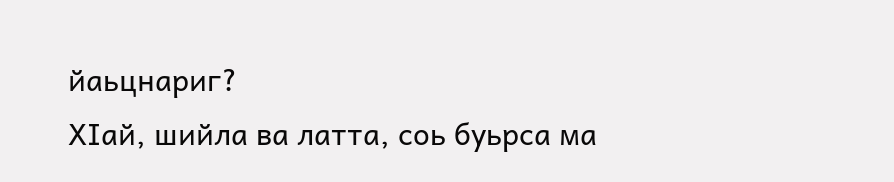йаьцнариг?
ХIай, шийла ва латта, соь буьрса ма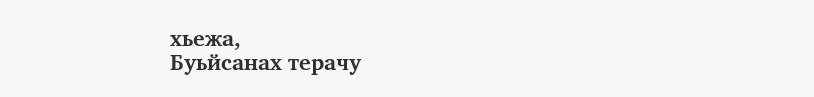хьежа,
Буьйсанах терачу